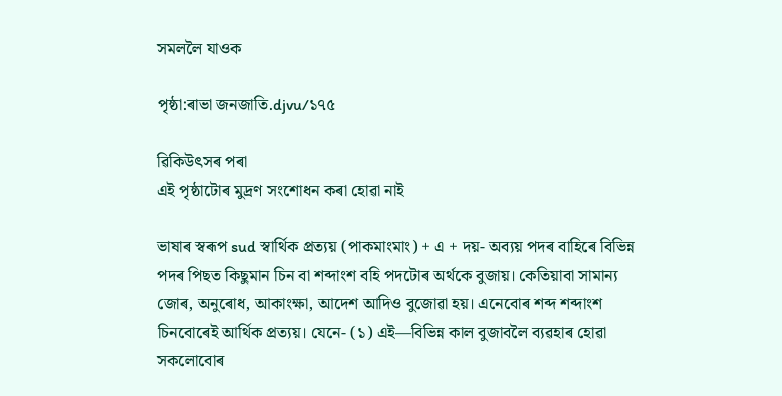সমললৈ যাওক

পৃষ্ঠা:ৰাভা জনজাতি.djvu/১৭৫

ৱিকিউৎসৰ পৰা
এই পৃষ্ঠাটোৰ মুদ্ৰণ সংশোধন কৰা হোৱা নাই

ভাষাৰ স্বৰূপ sud স্বাৰ্থিক প্ৰত্যয় (পাকমাংমাং) + এ + দয়- অব্যয় পদৰ বাহিৰে বিভিন্ন পদৰ পিছত কিছুমান চিন বা শব্দাংশ বহি পদটোৰ অৰ্থকে বুজায়। কেতিয়াবা সামান্য জোৰ, অনুৰোধ, আকাংক্ষা, আদেশ আদিও বুজোৱা হয়। এনেবোৰ শব্দ শব্দাংশ চিনবোৰেই আৰ্থিক প্ৰত্যয়। যেনে- (১) এই—বিভিন্ন কাল বুজাবলৈ ব্যৱহাৰ হোৱা সকলোবোৰ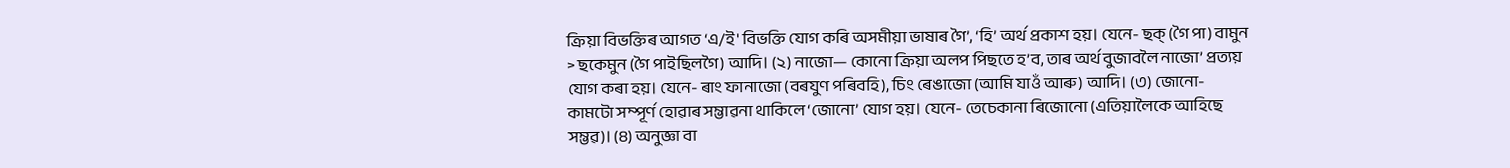ক্ৰিয়া বিভক্তিৰ আগত ‘এ/ই' বিভক্তি যোগ কৰি অসমীয়া ভাষাৰ গৈ’, ‘হি’ অৰ্থ প্ৰকাশ হয়। যেনে- ছক্ (গৈ পা) বামুন > ছকেমুন (গৈ পাইছিলগৈ) আদি। (২) নাজো— কোনো ক্ৰিয়া অলপ পিছতে হ’ব, তাৰ অৰ্থ বুজাবলৈ নাজো’ প্ৰত্যয় যোগ কৰা হয়। যেনে- ৰাং ফানাজো (বৰযুণ পৰিবহি), চিং ৰেঙাজো (আমি যাওঁ আৰু) আদি। (৩) জোনো- কামটো সম্পূৰ্ণ হোৱাৰ সম্ভাৱনা থাকিলে ‘জোনো’ যোগ হয়। যেনে- তেচেকানা ৰিজোনো (এতিয়ালৈকে আহিছে সম্ভৱ)। (৪) অনুজ্ঞা বা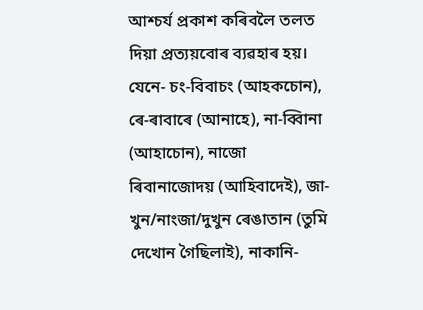আশ্চৰ্য প্ৰকাশ কৰিবলৈ তলত দিয়া প্ৰত্যয়বোৰ ব্যৱহাৰ হয়। যেনে- চং-বিবাচং (আহকচোন), ৰে-ৰাবাৰে (আনাহে), না-ব্বিানা (আহাচোন), নাজো ৰিবানাজোদয় (আহিবাদেই), জা-খুন/নাংজা/দুখুন ৰেঙাতান (তুমি দেখোন গৈছিলাই), নাকানি-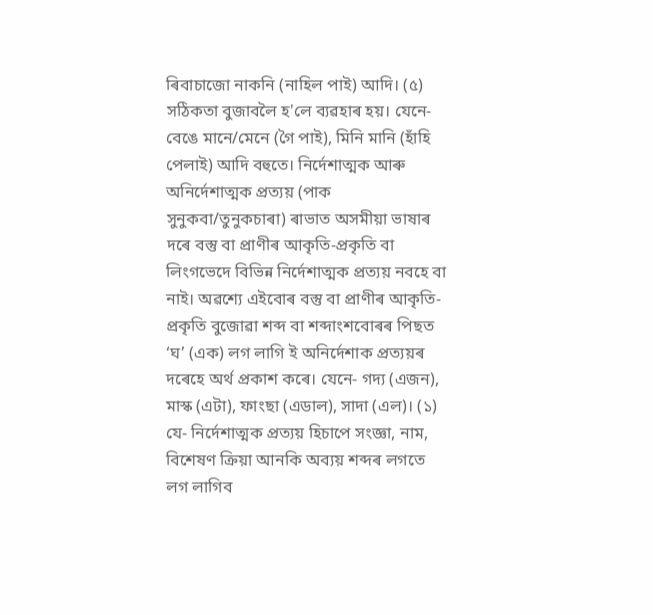ৰিবাচাজো নাকনি (নাহিল পাই) আদি। (৫) সঠিকতা বুজাবলৈ হ'লে ব্যৱহাৰ হয়। যেনে-বেঙে মানে/মেনে (গৈ পাই), মিনি মানি (হাঁহি পেলাই) আদি বহুতে। নিৰ্দেশাত্মক আৰু অনিৰ্দেশাত্মক প্ৰত্যয় (পাক সুনুকবা/তুনুকচাৰা) ৰাভাত অসমীয়া ভাষাৰ দৰে বস্তু বা প্ৰাণীৰ আকৃতি-প্ৰকৃতি বা লিংগভেদে বিভিন্ন নিৰ্দেশাত্মক প্ৰত্যয় নবহে বা নাই। অৱশ্যে এইবোৰ বস্তু বা প্ৰাণীৰ আকৃতি-প্ৰকৃতি বুজোৱা শব্দ বা শব্দাংশবোৰৰ পিছত ‘ঘ’ (এক) লগ লাগি ই অনিৰ্দেশাক প্ৰত্যয়ৰ দৰেহে অৰ্থ প্ৰকাশ কৰে। যেনে- গদ্য (এজন), মাস্ক (এটা), ফাংছা (এডাল), সাদা (এল)। (১) যে- নিৰ্দেশাত্মক প্ৰত্যয় হিচাপে সংজ্ঞা, নাম, বিশেষণ ক্ৰিয়া আনকি অব্যয় শব্দৰ লগতে লগ লাগিব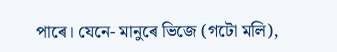পাৰে। যেনে- মানুৰে ভিজে (গটো মলি),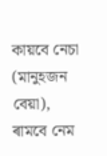কায়বে নেচা (মানুহজন বেয়া), ৰামবে নেম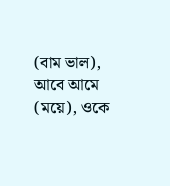(বাম ভাল), আবে আমে (ময়ে), ওকে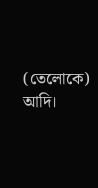(তেলোকে) আদি।